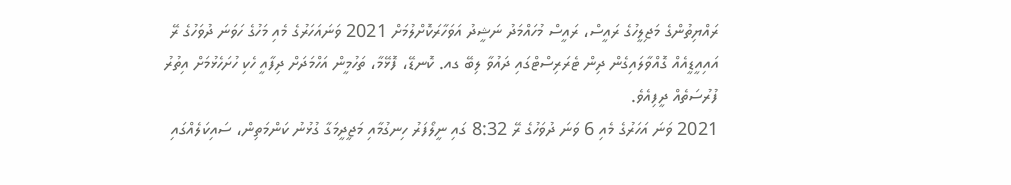ރައްޔިތުންގެ މަޖިލީހުގެ ރައީސް، ރައީސް މުހައްމަދު ނަޝީދު އަވަހާރަކޮށްލުމަށް 2021 ވަނައަހަރުގެ މެއި މަހުގެ ހަވަނަ ދުވަހުގެ ރޭ އައިއީޑީއެއް ގޮއްވާލައިގެން ދިން ޓެރަރިސްޓްގައި ދައުވާ ލިބޭ ގއ. ކޮނޑޭ، ފޮޅޭމާ، ތަހުމީން އަހްމަދަށް ދިފާއީ ހެކި ހުށަހެޅުމަށް އިތުރު ފުރުސަތެއް ދީފިއެވެ.
2021 ވަނަ އަހަރުގެ މެއި 6 ވަނަ ދުވަހުގެ ރޭ 8:32 ގައި ނީލޯފަރު ހިނގުމާއި މަޖީދީމަގާ ގުޅުނު ކަންމަތިން، ސައިކަލެއްގައި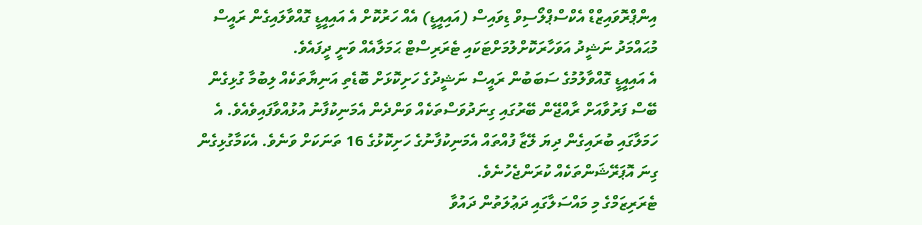އިންޕްރޮވައިޒްޑް އެކްސްޕްލޯސިވް ޑިވައިސް (އައިއީޑީ) އެއް ހަރުކޮށް އެ އައިއީޑީ ގޮއްވާލައިގެން ރައީސް މުޙައްމަދު ނަޝީދު އަވަހާރަކޮށްލުމަށްޓަކައި ޓެރަރިސްޓް ޙަމަލާއެއް ވަނީ ދީފައެވެ.
އެ އައިއީޑީ ގޮއްވާލުމުގެ ސަބަބުން ރައީސް ނަޝީދުގެ ހަށިކޮޅަށް ބޮޑެތި އަނިޔާތަކެއް ލިބުމާ ގުޅިގެން ބޭސް ފަރުވާއަށް ރާއްޖޭން ބޭރުގައި ގިނަދުވަސްތަކެއް ވަންދެން އެމަނިކުފާނު އުޅުއްވާފައިވެއެވެ. އެ ހަމަލާގައި ބުރައިގެން ދިޔަ ލޭޒާ ފުއްތައް އެމަނިކުފާނުގެ ހަށިކޮޅުގެ 16 ތަނަކަށް ވަނެވެ. އެކަމާގުޅިގެން ގިނަ އޮޕަރޭޝަންތަކެއް ކުރަންޖެހުނެވެ.
ޓެރަރިޒަމްގެ މި މައްސަލާގައި ދަޢުލަތުން ދައުވާ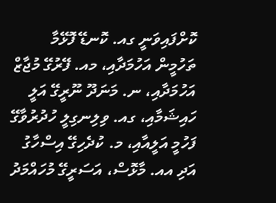ކޮށްފައިވަނީ ގއ. ކޮނޑޭ ފޮޅޭމާ ތަހުމީން އަހުމަދާއި، މއ. ފޭރުގޭ މުޖާޒް އަހުމަދާއި، ނ. މަނަދޫ ނޫރީގޭ އަލީ ހައިޝަމާއި، ގއ. ވިލިނގިލީ ހުދުރުވާގޭ ފަހުމީ އަލީއާއި، މ. ކުދެހިގޭ އިސްހާގު އަދި އއ. މާޅޮސް، އަސަރީގޭ މުހައްމަދު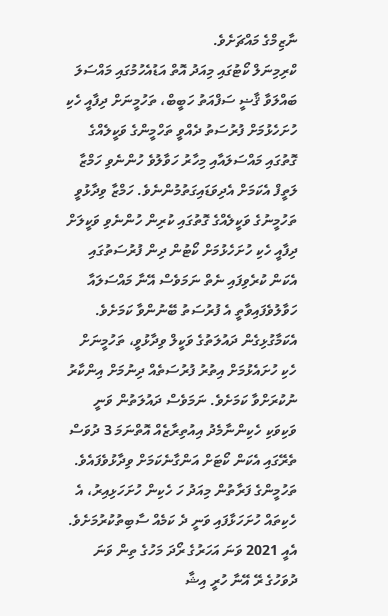ނާޒިމްގެ މައްޗަށެވެ.
ކްރިމިނަލް ކޯޓުގައި މިއަދު އޮތް އަޑުއެހުމުގައި މައްސަލަ ބައްލަވާ ޤާޟީ ސަފްއަތު ހަބީބް، ތަހުމީނަށް ދިފާއީ ހެކި ހުށަހެޅުމަށް ފުރުސަތު ދެއްވީ ތަހްމީންގެ ވަކީލެއްގެ ގޮތުގައި މައްސަލައާއި މިހާރު ހަވާލުވެ ހުންނެވި ހަމްޒާ ލަތީފް އެކަމަށް އެދިވަޑައިގަތުމުންނެވެ. ހަމްޒާ ވިދާޅުވީ ތަހުމީނުގެ ވަކީލެއްގެ ގޮތުގައި ކުރިން ހުންނެވި ވަކީލަށް ދިފާއީ ހެކި ހުށަހެޅުމަށް ކޯޓުން ދިން ފުރުސަތުގައި އެކަން ކުރެވިފައި ނެތް ނަމަވެސް އޭނާ މައްސަލައާ ހަވާލުވެފައިވާތީ އެ ފުރުސަތު ބޭނުންވާ ކަމަށެވެ.
އެކަމާގުޅިގެން ދައުލަތުގެ ވަކީލް ވިދާޅުވީ، ތަހުމީނަށް ހެކި ހުށައެޅުމަށް އިތުރު ފުރުސަތެއް ދިނުމަށް އިންކާރު ނުކުރަށްވާ ކަމަށެވެ. ނަމަވެސް ދައުލަތުން ވަނީ ވަކިވަކި ހެކިންނާމެދު އިއުތިރާޒެއް އޮތްނަމަ 3 ދުވަސް ތެރޭގައި އެކަން ކޯޓަށް އަންގާނެކަމަށް ވިދާޅުވެފައެވެ.
ތަހުމީންގެ ފަރާތުން މިއަދު ހަ ހެކިން ހުށަހަޅިއިރު، އެ ހެކިތައް ހުށަހަޅާފައި ވަނީ ދެ ކަމެއް ސާބިތުކުރުމަށެވެ. އެއީ 2021 ވަނަ އަހަރުގެ ރޯދަ މަހުގެ ތިން ވަނަ ދުވަހުގެ ރޭ އޭނާ ހުރީ އިޝާ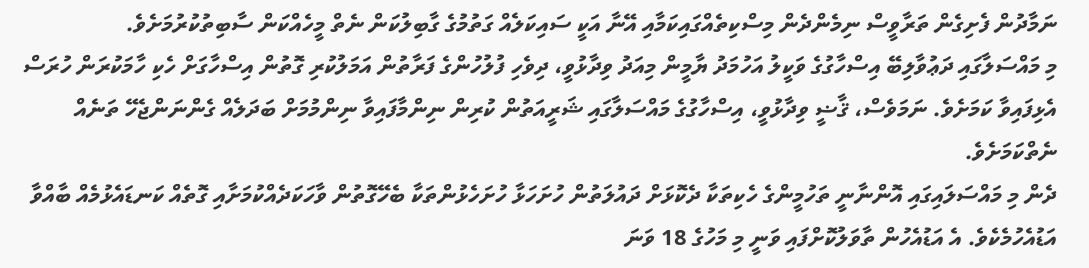ނަމާދުން ފެށިގެން ތަރާވީސް ނިމެންދެން މިސްކިތެއްގައިކަމާއި އޭނާ އަކީ ސައިކަލެއް ގަތުމުގެ ގާބިލުކަން ނެތް މީހެއްކަން ސާބިތުކުރުމަށެވެ.
މި މައްސަލާގައި ދަޢުވާލިބޭ އިސްހާގުގެ ވަކީލު އަހުމަދު ޔާމީން މިއަދު ވިދާޅުވީ، ދިވެހި ފުލުހުންގެ ފަރާތުން އަމަލުކުރި ގޮތުން އިސްހާގަށް ހެކި ހާމަކުރަން ހުރަސް އެޅިފައިވާ ކަމަށެވެ. ނަމަވެސް، ޤާޟީ ވިދާޅުވީ، އިސްހާގުގެ މައްސަލާގައި ޝަރީއަތުން ކުރިން ނިންމާފައިވާ ނިންމުމަށް ބަދަލެއް ގެންނަންޖެހޭ ތަނެއް ނެތްކަމަށެވެ.
ދެން މި މައްސަލައިގައި އޮންނާނީ ތަހުމީންގެ ހެކިތަކާ ދެކޮޅަށް ދައުލަތުން ހުށަހަޅާ ހުށަހެޅުންތަކާ ބެހޭގޮތުން ވާހަކަދެއްކުމަށާއި ގޮތެއް ކަނޑައެޅުމެއް ބާއްވާ އަޑުއެހުމެކެވެ. އެ އަޑުއެހުން ތާވަލުކޮށްފައި ވަނީ މި މަހުގެ 18 ވަނަ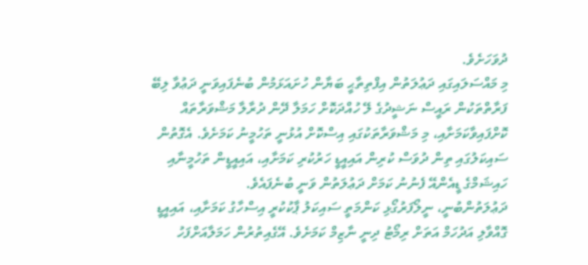ދުވަހަށެވެ.
މި މައްސަލައިގައި ދަޢުލަތުން އިފްތިތާޙީ ބަޔާން ހުށައަޅަމުން ބުނެފައިވަނީ ދަޢުވާ ލިބޭ ފަރާތްތަކުން ރައީސް ނަޝީދުގެ ލޭ ހުއްދަކޮށް ހަމަލާ ދޭން ދުރާލާ މަޝްވަރާތައް ކޮށްފައިވާކަމަށާއި، މި މަޝްވަރާތަކުގައި އިސްކޮށް އުޅުނީ ތަހުމީނު ކަމަށެވެ. އެގޮތުން ސައިކަލުގައި ތިން ދުވަސް ކުރިން އައިއީޑީ ހަރުކުރި ކަމަށާއި، އައިއީޑީން ތަހުމީނާއި ހައިޝަމްގެ ޑީއެންއޭ ފެނުނު ކަމަށް ދަޢުލަތުން ވަނީ ބުނެފައެވެ.
ދަޢުލަތުންބުނީ، ނީލޯފަރުގޯޅި ކަންމަތީ ސައިކަލު ޕާކުކުރީ އިސްހާގު ކަމަށާއި، އައިއީޑީ ގޮއްވާލި އަދުހަމް އަތަށް ރިމޯޓު ދިނީ ނާޒިމް ކަމަށެވެ. އޭގެއިތުރުން ހަމަލާއަށްފަހު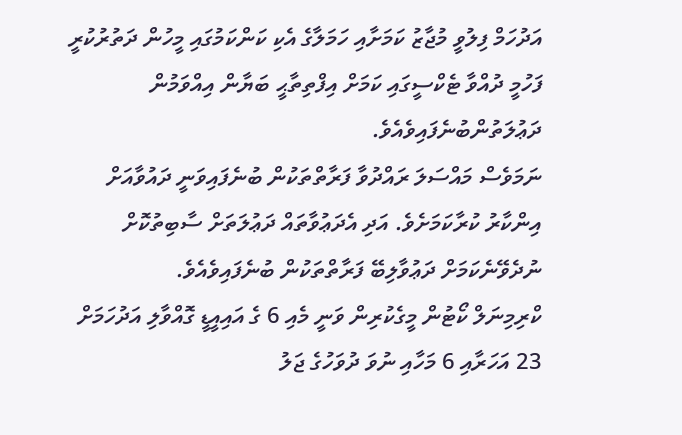އަދުހަމް ފިލުވީ މުޖާޒު ކަމަށާއި ހަމަލާގެ އެކި ކަންކަމުގައި މީހުން ދަތުރުކުރީ ފަހުމީ ދުއްވާ ޓެކްސީގައި ކަމަށް އިފްތިތާޙީ ބަޔާން އިއްވަމުން ދަޢުލަތުންބުނެފައިވެއެވެ.
ނަމަވެސް މައްސަލަ ރައްދުވާ ފަރާތްތަކުން ބުނެފައިވަނީ ދައުވާއަށް އިންކާރު ކުރާކަމަށެވެ. އަދި އެދަޢުވާތައް ދަޢުލަތަށް ސާބިތުކޮށް ނުދެވޭނެކަމަށް ދަޢުވާލިބޭ ފަރާތްތަކުން ބުނެފައިވެއެވެ.
ކްރިމިނަލް ކޯޓުން މީގެކުރިން ވަނީ މެއި 6 ގެ އައިއީޑީ ގޮއްވާލި އަދުހަމަށް 23 އަހަރާއި 6 މަހާއި ނުވަ ދުވަހުގެ ޖަލު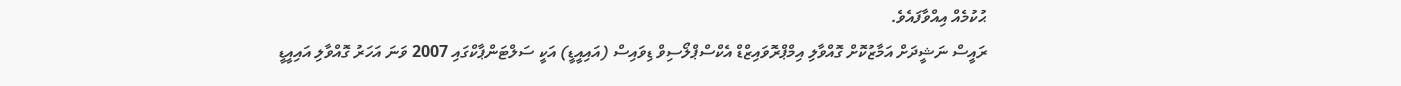ޙުކުމެއް އިއްވާފައެވެ.
ރައީސް ނަޝީދަށް އަމާޒުކޮށް ގޮއްވާލި އިމްޕްރޮވައިޒްޑް އެކްސްޕްލޯސިވް ޑިވައިސް (އައިއީޑީ) އަކީ ސަލްޓަންޕާކްގައި 2007 ވަނަ އަހަރު ގޮއްވާލި އައިއީޑީ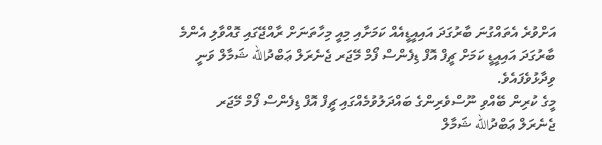އަށްވުރެ އެތައްގުނަ ބާރުގަދަ އައިއީޑީއެއް ކަމަށާއި މިއީ މިހާތަނަށް ރާއްޖޭގައި ގޮއްވާލި އެންމެ ބާރުގަދަ އައިއީޑީ ކަމަށް ޗީފް އޮފް ޑިފެންސް ފޯމް މޭޖަރ ޖެނެރަލް ޢަބްދުالله ޝަމާލް ވަނީ ވިދާޅުވެފައެވެ.
މީގެ ކުރިން ބޭއްވި ނޫސްވެރިންގެ ބައްދަލުވުމެއްގައި ޗީފް އޮފް ޑިފެންސް ފޯމް މޭޖަރ ޖެނެރަލް ޢަބްދުالله ޝަމާލް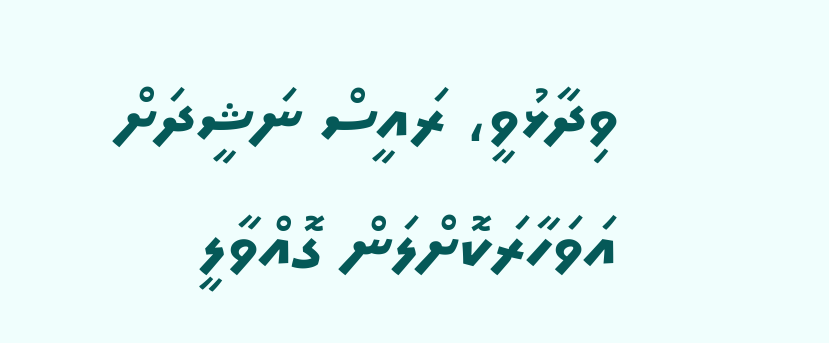ވިދާޅުވީ، ރައީސް ނަޝީދަށް އަވަހާރަކޮށްލަން ގޮއްވާލީ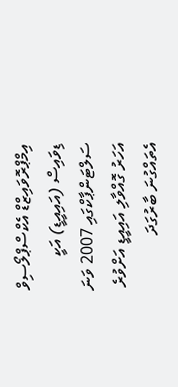އިމްޕްރޮވައިޒްޑް އެކްސްޕްލޯސިވް ޑިވައިސް (އައިއީޑީ) އަކީ ސަލްޓަންޕާކްގައި 2007 ވަނަ އަހަރު ގޮއްވާލި އައިއީޑީ އަށްވުރެ އެތައްގުނަ ބާރުގަދަ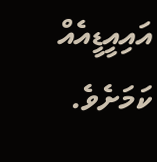އައިއީޑީއެއް ކަމަށެވެ.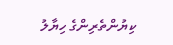ކިޔުންތެރިންގެ ހިޔާލު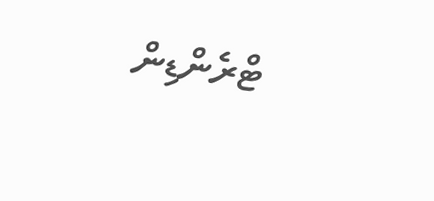ޓްރެންޑިން